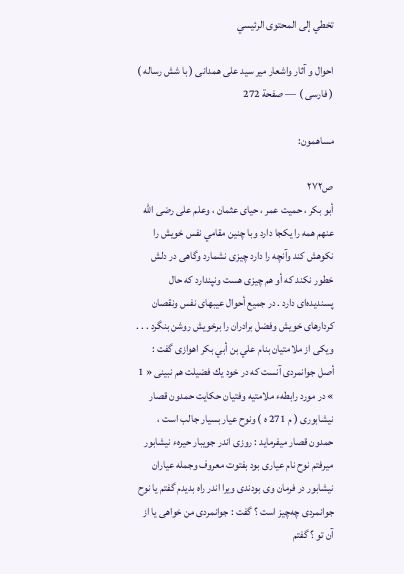تخطي إلى المحتوى الرئيسي

احوال و آثار واشعار مير سيد على همدانى ( با شش رساله ) ( فارسى ) — صفحة 272

مساهمون:

ص٢٧٢
أبو بكر ، حميت عمر ، حياى عثمان ، وعلم على رضى اللّه عنهم همه را يكجا دارد وبا چنين مقامي نفس خويش را نكوهش كند وآنچه را دارد چيزى نشمارد وگاهى در دلش خطور نكند كه أو هم چيزى هست ونپندارد كه حال پسنديده‌اى دارد . در جميع أحوال عيبهاى نفس ونقصان كردارهاى خويش وفضل برادران را برخويش روشن بنگرد . . . ويكى از ملامتيان بنام علي بن أبي بكر اهوازى گفت : أصل جوانمردى آنست كه در خود يك فضيلت هم نبينى « 1 » در مورد رابطهء ملامتيه وفتيان حكايت حمدون قصار نيشابورى ( م 271 ه ) ونوح عيار بسيار جالب است ، حمدون قصار ميفرمايد : روزى اندر جويبار حيرهء نيشابور ميرفتم نوح نام عيارى بود بفتوت معروف وجمله عياران نيشابور در فرمان وى بودندى ويرا اندر راه بديدم گفتم يا نوح جوانمردى چه‌چيز است ؟ گفت : جوانمردى من خواهى يا از آن تو ؟ گفتم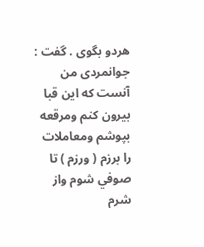هردو بگوى . گفت : جوانمردى من آنست كه اين قبا بيرون كنم ومرقعه بپوشم ومعاملات را برزم ( ورزم ) تا صوفي شوم واز شرم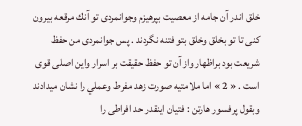خلق اندر آن جامه از معصيت بپرهيزم وجوانمردى تو آنك مرقعه بيرون كنى تا تو بخلق وخلق بتو فتنه نگردند . پس جوانمردى من حفظ شريعت بود براظهار واز آن تو حفظ حقيقت بر اسرار واين اصلى قوى است . « 2 » اما ملامتيه صورت زهد مفرط وعملي را نشان ميدادند وبقول پرفسور هارتن : فتيان اينقدر حد افراطى را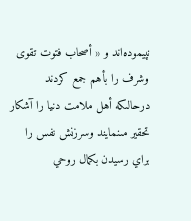نپيموده‌اند و « أصحاب فتوت تقوى وشرف را بأهم جمع كردند درحالىكه أهل ملامت دنيا را آشكار تحقير مىنمايند وسرزنش نفس را براي رسيدن بكمال روحي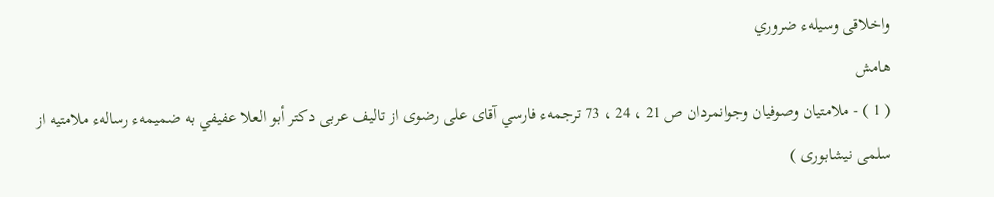واخلاقى وسيلهء ضروري
هامش
( 1 ) - ملامتيان وصوفيان وجوانمردان ص 21 ، 24 ، 73 ترجمهء فارسي آقاى على رضوى از تاليف عربى دكتر أبو العلا عفيفي به ضميمهء رسالهء ملامتيه از سلمى نيشابورى )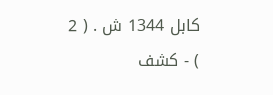كابل 1344 ش . ( 2 ) - كشف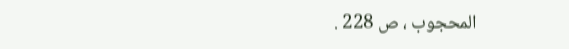المحجوب ، ص 228 .